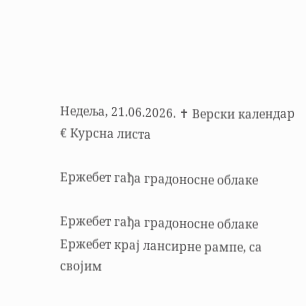Недеља, 21.06.2026. ✝ Верски календар € Курсна листа

Ержебет гађа градоносне облаке

Ержебет гађа градоносне облаке
Ержебет крај лансирне рампе, са својим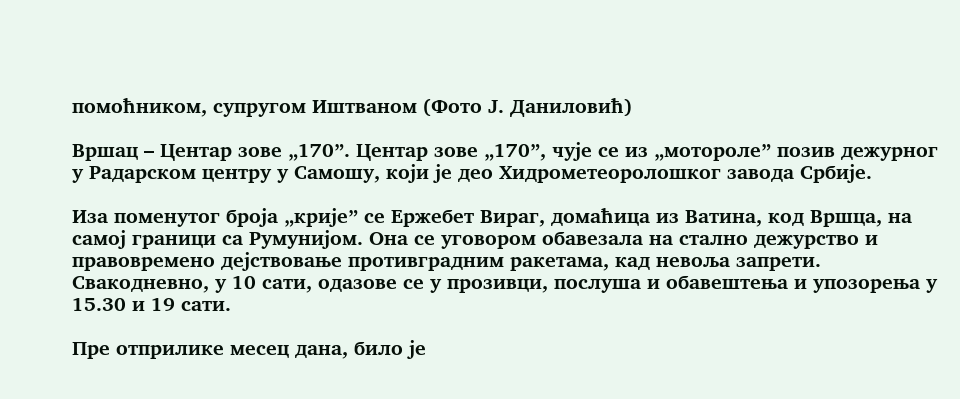помоћником, супругом Иштваном (Фото Ј. Даниловић)

Вршац – Центар зове „170”. Центар зове „170”, чује се из „мотороле” позив дежурног у Радарском центру у Самошу, који је део Хидрометеоролошког завода Србије.

Иза поменутог броја „крије” се Ержебет Вираг, домаћица из Ватина, код Вршца, на самој граници са Румунијом. Она се уговором обавезала на стално дежурство и правовремено дејствовање противградним ракетама, кад невоља запрети. Свакодневно, у 10 сати, одазове се у прозивци, послуша и обавештења и упозорења у 15.30 и 19 сати.

Пре отприлике месец дана, било је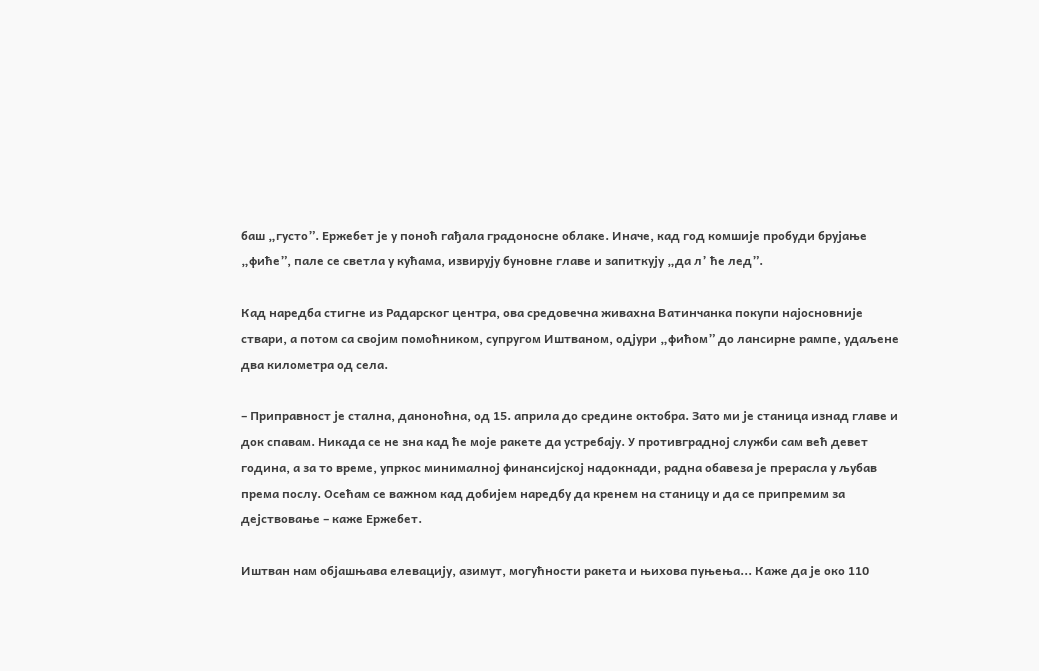баш „густо”. Ержебет је у поноћ гађала градоносне облаке. Иначе, кад год комшије пробуди брујање „фиће”, пале се светла у кућама, извирују буновне главе и запиткују „да л’ ће лед”.

Кад наредба стигне из Радарског центра, ова средовечна живахна Ватинчанка покупи најосновније ствари, а потом са својим помоћником, супругом Иштваном, одјури „фићом” до лансирне рампе, удаљене два километра од села.

– Приправност је стална, даноноћна, од 15. априла до средине октобра. Зато ми је станица изнад главе и док спавам. Никада се не зна кад ће моје ракете да устребају. У противградној служби сам већ девет година, а за то време, упркос минималној финансијској надокнади, радна обавеза је прерасла у љубав према послу. Осећам се важном кад добијем наредбу да кренем на станицу и да се припремим за дејствовање – каже Ержебет.

Иштван нам објашњава елевацију, азимут, могућности ракета и њихова пуњења... Каже да је око 110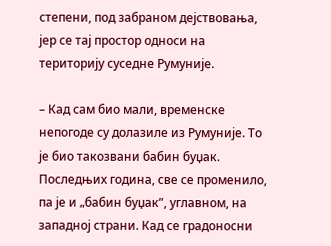степени, под забраном дејствовања, јер се тај простор односи на територију суседне Румуније.

– Кад сам био мали, временске непогоде су долазиле из Румуније. То је био такозвани бабин буџак. Последњих година, све се променило, па је и „бабин буџак”, углавном, на западној страни. Кад се градоносни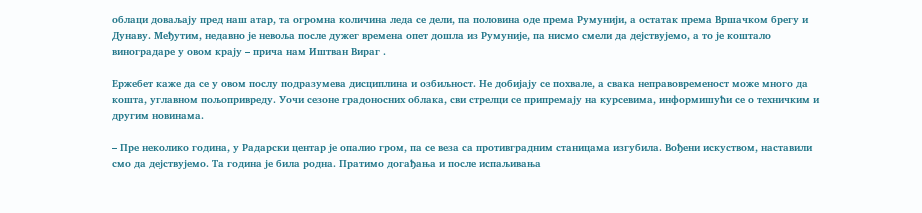облаци доваљају пред наш атар, та огромна количина леда се дели, па половина оде према Румунији, а остатак према Вршачком брегу и Дунаву. Међутим, недавно је невоља после дужег времена опет дошла из Румуније, па нисмо смели да дејствујемо, а то је коштало виноградаре у овом крају – прича нам Иштван Вираг .

Ержебет каже да се у овом послу подразумева дисциплина и озбиљност. Не добијају се похвале, а свака неправовременост може много да кошта, углавном пољопривреду. Уочи сезоне градоносних облака, сви стрелци се припремају на курсевима, информишући се о техничким и другим новинама.

– Пре неколико година, у Радарски центар је опалио гром, па се веза са противградним станицама изгубила. Вођени искуством, наставили смо да дејствујемо. Та година је била родна. Пратимо догађања и после испаљивања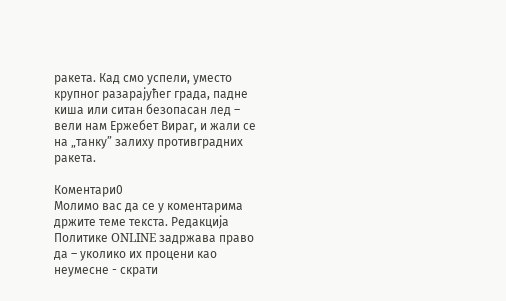ракета. Кад смо успели, уместо крупног разарајућег града, падне киша или ситан безопасан лед – вели нам Ержебет Вираг, и жали се на „танку” залиху противградних ракета.

Коментари0
Молимо вас да се у коментарима држите теме текста. Редакција Политике ONLINE задржава право да – уколико их процени као неумесне - скрати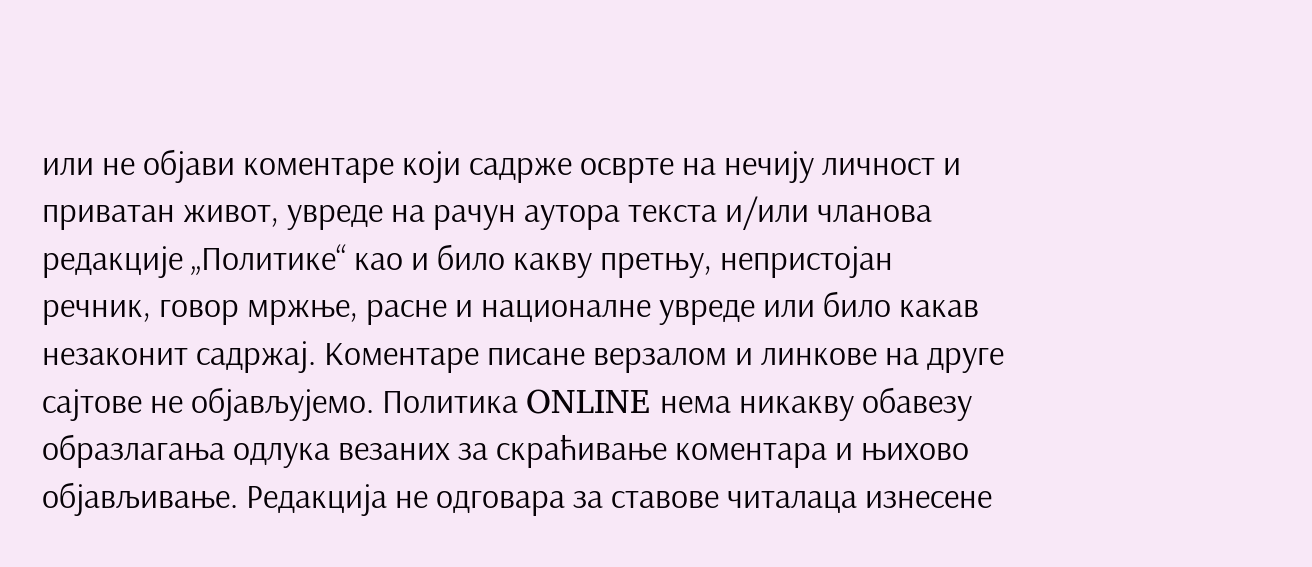или не објави коментаре који садрже осврте на нечију личност и приватан живот, увреде на рачун аутора текста и/или чланова редакције „Политике“ као и било какву претњу, непристојан речник, говор мржње, расне и националне увреде или било какав незаконит садржај. Коментаре писане верзалом и линкове на друге сајтове не објављујемо. Политика ONLINE нема никакву обавезу образлагања одлука везаних за скраћивање коментара и њихово објављивање. Редакција не одговара за ставове читалаца изнесене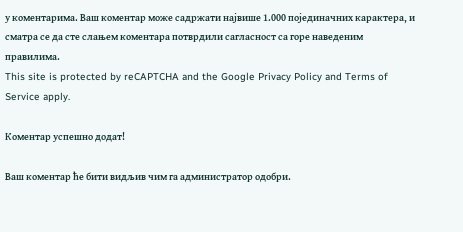у коментарима. Ваш коментар може садржати највише 1.000 појединачних карактера, и сматра се да сте слањем коментара потврдили сагласност са горе наведеним правилима.
This site is protected by reCAPTCHA and the Google Privacy Policy and Terms of Service apply.

Комeнтар успeшно додат!

Ваш комeнтар ћe бити видљив чим га администратор одобри.